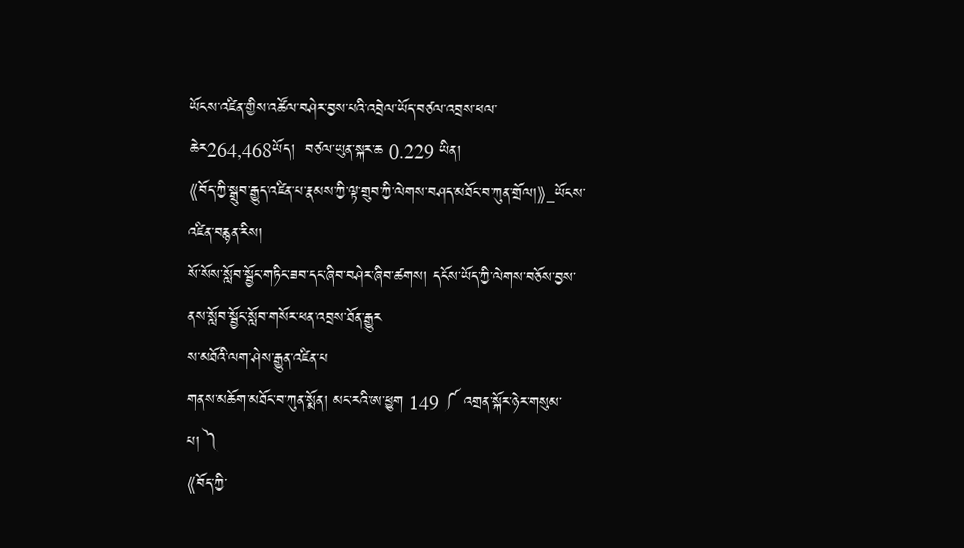ཡོངས་འཛིན་གྱིས་འཚོལ་བཤེར་བྱས་པའི་འབྲེལ་ཡོད་བཙལ་འབྲས་ཕལ་ཆེར264,468ཡོད།  བཙལ་ཡུན་སྐར་ཆ 0.229 ཡིན།
《བོད་ཀྱི་སྒྲུབ་རྒྱུད་འཛིན་པ་རྣམས་ཀྱི་ལྟ་གྲུབ་ཀྱི་ལེགས་བཤད་མཐོང་བ་ཀུན་གྲོལ།》_ཡོངས་འཛིན་བརྙན་རིས།
སོ་སོས་སློབ་སྦྱོང་གཏིང་ཟབ་དང་ཞིབ་བཤེར་ཞིབ་ཚགས། དངོས་ཡོད་ཀྱི་ལེགས་བཅོས་བྱས་ནས་སློབ་སྦྱོང་སློབ་གསོར་ཕན་འབྲས་ཐོན་རྒྱུར
ས་མཐོའི་ལག་ཤེས་རྒྱུན་འཛིན་པ
གནས་མཆོག་མཐོང་བ་ཀུན་སྨོན། མང་རའི་ཨ་ཕྱུག 149 ༼ འགྲན་སྐོར་ཉེར་གསུམ་པ། ༽
《བོད་ཀྱི་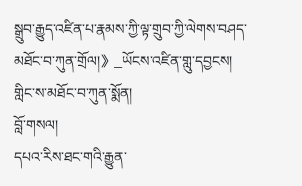སྒྲུབ་རྒྱུད་འཛིན་པ་རྣམས་ཀྱི་ལྟ་གྲུབ་ཀྱི་ལེགས་བཤད་མཐོང་བ་ཀུན་གྲོལ།》_ཡོངས་འཛིན་གླུ་དབྱངས།
གླིང་ས་མཐོང་བ་ཀུན་སྨོན།
བློ་གསལ།
དཔའ་རིས་ཐང་གའི་རྒྱུན་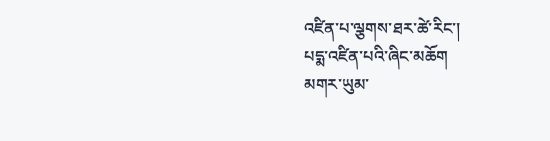འཛིན་པ་ལྕགས་ཐར་ཚེ་རིང་།
པདྨ་འཛིན་པའི་ཞིང་མཆོག
མགར་ཡུམ་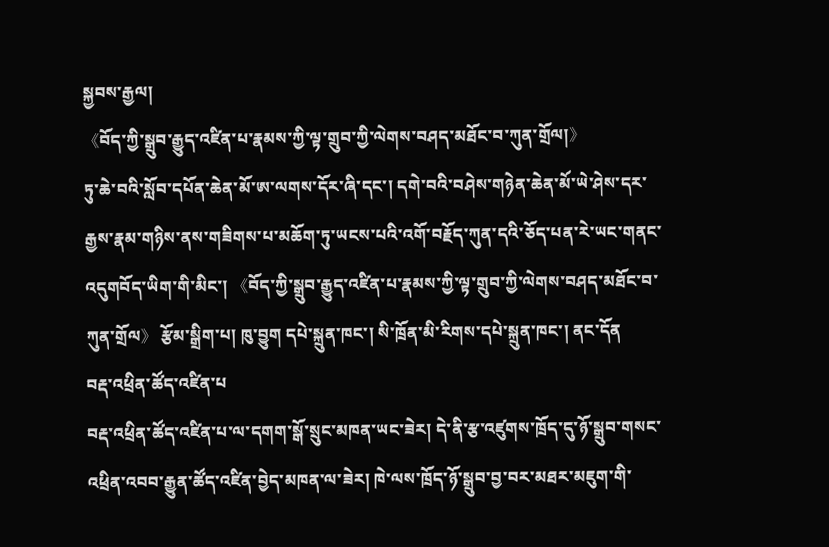སྐྱབས་རྒྱལ།
《བོད་ཀྱི་སྒྲུབ་རྒྱུད་འཛིན་པ་རྣམས་ཀྱི་ལྟ་གྲུབ་ཀྱི་ལེགས་བཤད་མཐོང་བ་ཀུན་གྲོལ།》
ཏུ་ཆེ་བའི་སློབ་དཔོན་ཆེན་མོ་ཨ་ལགས་དོར་ཞི་དང་། དགེ་བའི་བཤེས་གཉེན་ཆེན་མོ་ཡེ་ཤེས་དར་རྒྱས་རྣམ་གཉིས་ནས་གཟིགས་པ་མཆོག་ཏུ་ཡངས་པའི་འགོ་བརྗོད་ཀུན་དའི་ཅོད་པན་རེ་ཡང་གནང་འདུགབོད་ཡིག་གི་མིང་། 《བོད་ཀྱི་སྒྲུབ་རྒྱུད་འཛིན་པ་རྣམས་ཀྱི་ལྟ་གྲུབ་ཀྱི་ལེགས་བཤད་མཐོང་བ་ཀུན་གྲོལ》 རྩོམ་སྒྲིག་པ། ཁུ་བྱུག དཔེ་སྐྲུན་ཁང་། སི་ཁྲོན་མི་རིགས་དཔེ་སྐྲུན་ཁང་། ནང་དོན
བརྡ་འཕྲིན་ཚོད་འཛིན་པ
བརྡ་འཕྲིན་ཚོད་འཛིན་པ་ལ་དགག་སྒོ་སྲུང་མཁན་ཡང་ཟེར། དེ་ནི་རྩ་འཛུགས་ཁྲོད་དུ་ཉོ་སྒྲུབ་གསང་འཕྲིན་འབབ་རྒྱུན་ཚོད་འཛིན་བྱེད་མཁན་ལ་ཟེར། ཁེ་ལས་ཁྲོད་ཉོ་སྒྲུབ་བྱ་བར་མཐར་མཇུག་གི་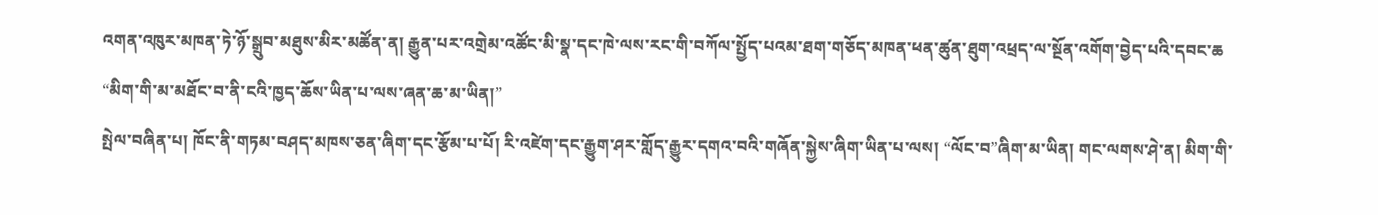འགན་འཁུར་མཁན་ཏེ་ཉོ་སྒྲུབ་མཐུས་མིར་མཚོན་ན། རྒྱུན་པར་འགྲེམ་འཚོང་མི་སྣ་དང་ཁེ་ལས་རང་གི་བཀོལ་སྤྱོད་པའམ་ཐག་གཅོད་མཁན་ཕན་ཚུན་ཐུག་འཕྲད་ལ་སྔོན་འགོག་བྱེད་པའི་དབང་ཆ
“མིག་གི་མ་མཐོང་བ་ནི་ངའི་ཁྱད་ཆོས་ཡིན་པ་ལས་ཞན་ཆ་མ་ཡིན།”
སྤེལ་བཞིན་པ། ཁོང་ནི་གཏམ་བཤད་མཁས་ཅན་ཞིག་དང་རྩོམ་པ་པོ། རི་འཛེག་དང་རྒྱུག་ཤར་གློད་རྒྱུར་དགའ་བའི་གཞོན་སྐྱེས་ཞིག་ཡིན་པ་ལས། “ལོང་བ”ཞིག་མ་ཡིན། གང་ལགས་ཤེ་ན། མིག་གི་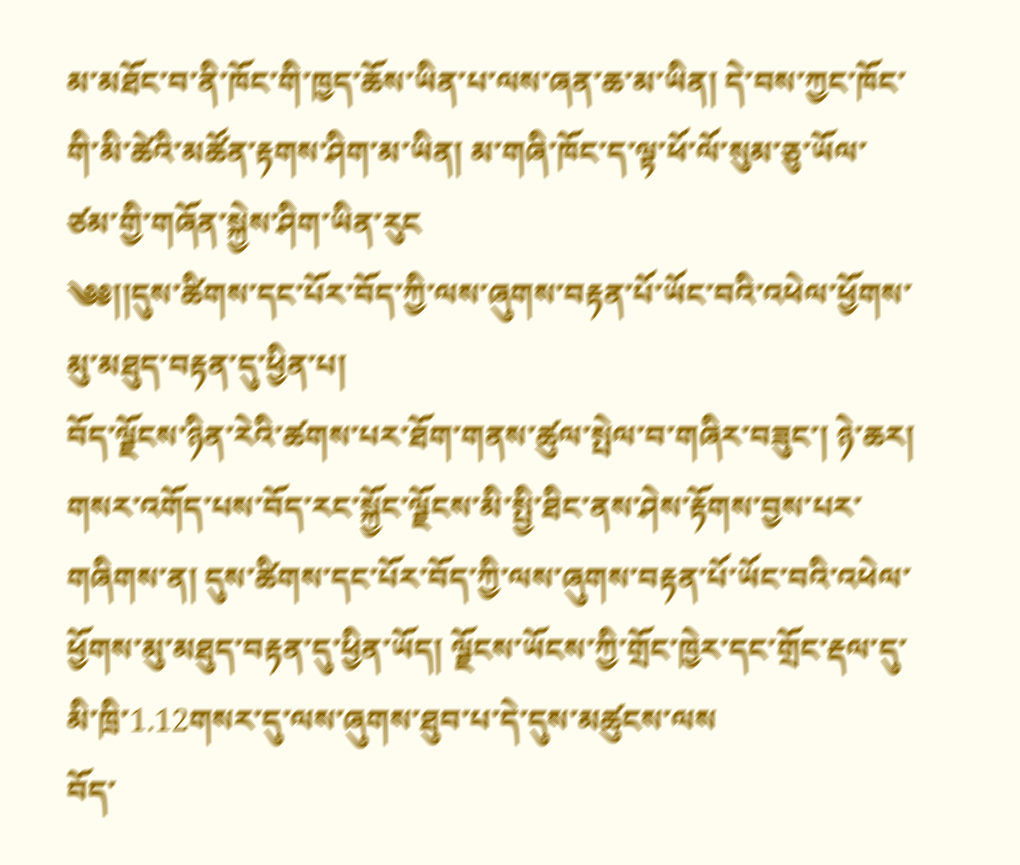མ་མཐོང་བ་ནི་ཁོང་གི་ཁྱད་ཆོས་ཡིན་པ་ལས་ཞན་ཆ་མ་ཡིན། དེ་བས་ཀྱང་ཁོང་གི་མི་ཚེའི་མཚོན་རྟགས་ཤིག་མ་ཡིན། མ་གཞི་ཁོང་ད་ལྟ་ཕོ་ལོ་སུམ་ཅུ་ཡོལ་ཙམ་གྱི་གཞོན་སྐྱེས་ཤིག་ཡིན་རུང
༄༅།།དུས་ཚིགས་དང་པོར་བོད་ཀྱི་ལས་ཞུགས་བརྟན་པོ་ཡོང་བའི་འཕེལ་ཕྱོགས་ མུ་མཐུད་བརྟན་དུ་ཕྱིན་པ།
བོད་ལྗོངས་ཉིན་རེའི་ཚགས་པར་ཐོག་གནས་ཚུལ་སྤེལ་བ་གཞིར་བཟུང་། ཉེ་ཆར། གསར་འགོད་པས་བོད་རང་སྐྱོང་ལྗོངས་མི་སྤྱི་ཐིང་ནས་ཤེས་རྟོགས་བྱས་པར་གཞིགས་ན། དུས་ཚིགས་དང་པོར་བོད་ཀྱི་ལས་ཞུགས་བརྟན་པོ་ཡོང་བའི་འཕེལ་ཕྱོགས་མུ་མཐུད་བརྟན་དུ་ཕྱིན་ཡོད། ལྗོངས་ཡོངས་ཀྱི་གྲོང་ཁྱེར་དང་གྲོང་རྡལ་དུ་མི་ཁྲི་1.12གསར་དུ་ལས་ཞུགས་ཐུབ་པ་དེ་དུས་མཚུངས་ལས
བོད་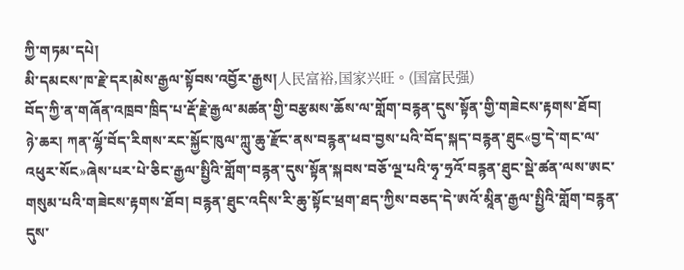ཀྱི་གཏམ་དཔེ།
མི་དམངས་ཁ་རྗེ་དར།མེས་རྒྱལ་སྟོབས་འབྱོར་རྒྱས།人民富裕,国家兴旺。(国富民强)
བོད་ཀྱི་ན་གཞོན་འཁྲབ་ཁྲིད་པ་རྡོ་རྗེ་རྒྱལ་མཚན་གྱི་བརྩམས་ཆོས་ལ་གློག་བརྙན་དུས་སྟོན་གྱི་གཟེངས་རྟགས་ཐོབ།
ཉེ་ཆར། ཀན་ལྷོ་བོད་རིགས་རང་སྐྱོང་ཁུལ་ཀླུ་ཆུ་རྫོང་ནས་བརྙན་ཕབ་བྱས་པའི་བོད་སྐད་བརྙན་ཐུང«བྱ་དེ་གང་ལ་འཕུར་སོང»ཞེས་པར་པེ་ཅིང་རྒྱལ་སྤྱིའི་གློག་བརྙན་དུས་སྟོན་སྐབས་བཅོ་ལྔ་པའི་ཧྭ་ཧྲའོ་བརྙན་ཐུང་སྡེ་ཚན་ལས་ཨང་གསུམ་པའི་གཟེངས་རྟགས་ཐོབ། བརྙན་ཐུང་འདིས་རི་ཆུ་སྟོང་ཕྲག་ཐད་ཀྱིས་བཅད་དེ་ཨའོ་མཱིན་རྒྱལ་སྤྱིའི་གློག་བརྙན་དུས་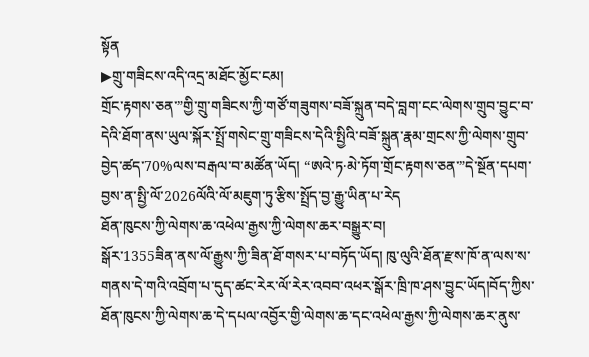སྟོན
▶གྲུ་གཟིངས་འདི་འདྲ་མཐོང་མྱོང་ངམ།
གྲོང་རྟགས་ཅན་”གྱི་གྲུ་གཟིངས་ཀྱི་གཙོ་གཟུགས་བཟོ་སྐྲུན་བདེ་བླག་ངང་ལེགས་གྲུབ་བྱུང་བ་དེའི་ཐོག་ནས་ཡུལ་སྐོར་སྤྲོ་གསེང་གྲུ་གཟིངས་དེའི་སྤྱིའི་བཟོ་སྐྲུན་རྣམ་གྲངས་ཀྱི་ལེགས་གྲུབ་བྱེད་ཚད་70%ལས་བརྒལ་བ་མཚོན་ཡོད། “ཨའེ་ཏ·མེ་ཏོག་གྲོང་རྟགས་ཅན་”དེ་སྔོན་དཔག་བྱས་ན་སྤྱི་ལོ་2026ལོའི་ལོ་མཇུག་ཏུ་རྩིས་སྤྲོད་བྱ་རྒྱུ་ཡིན་པ་རེད
ཐོན་ཁུངས་ཀྱི་ལེགས་ཆ་འཕེལ་རྒྱས་ཀྱི་ལེགས་ཆར་བསྒྱུར་བ།
སྒོར་1355ཟིན་ནས་ལོ་རྒྱུས་ཀྱི་ཟིན་ཐོ་གསར་པ་བཏོད་ཡོད། ཁུ་ལུའི་ཐོན་རྫས་ཁོ་ན་ལས་ས་གནས་དེ་གའི་འབྲོག་པ་དུད་ཚང་རེར་ལོ་རེར་འབབ་འཕར་སྒོར་ཁྲི་ཁ་ཤས་བྱུང་ཡོད།བོད་ཀྱིས་ཐོན་ཁུངས་ཀྱི་ལེགས་ཆ་དེ་དཔལ་འབྱོར་གྱི་ལེགས་ཆ་དང་འཕེལ་རྒྱས་ཀྱི་ལེགས་ཆར་ནུས་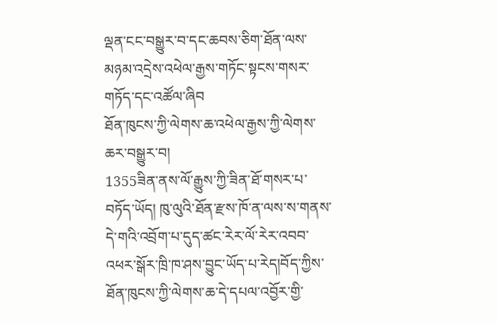ལྡན་ངང་བསྒྱུར་བ་དང་ཆབས་ཅིག་ཐོན་ལས་མཉམ་འདྲེས་འཕེལ་རྒྱས་གཏོང་སྟངས་གསར་གཏོད་དང་འཚོལ་ཞིབ
ཐོན་ཁུངས་ཀྱི་ལེགས་ཆ་འཕེལ་རྒྱས་ཀྱི་ལེགས་ཆར་བསྒྱུར་བ།
1355ཟིན་ནས་ལོ་རྒྱུས་ཀྱི་ཟིན་ཐོ་གསར་པ་བཏོད་ཡོད། ཁུ་ལུའི་ཐོན་རྫས་ཁོ་ན་ལས་ས་གནས་དེ་གའི་འབྲོག་པ་དུད་ཚང་རེར་ལོ་རེར་འབབ་འཕར་སྒོར་ཁྲི་ཁ་ཤས་བྱུང་ཡོད་པ་རེད།བོད་ཀྱིས་ཐོན་ཁུངས་ཀྱི་ལེགས་ཆ་དེ་དཔལ་འབྱོར་གྱི་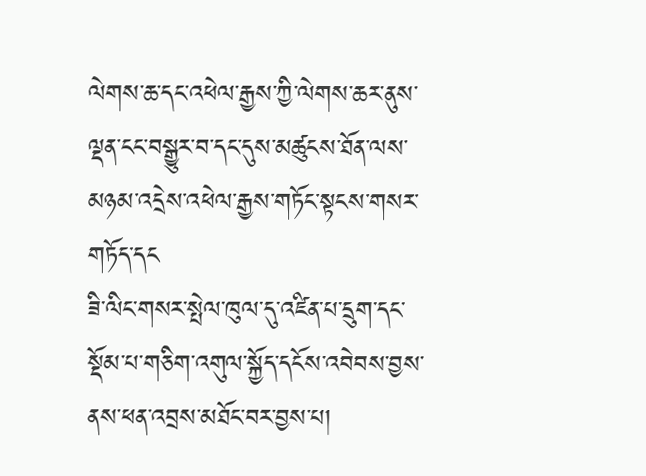ལེགས་ཆ་དང་འཕེལ་རྒྱས་ཀྱི་ལེགས་ཆར་ནུས་ལྡན་ངང་བསྒྱུར་བ་དང་དུས་མཚུངས་ཐོན་ལས་མཉམ་འདྲེས་འཕེལ་རྒྱས་གཏོང་སྟངས་གསར་གཏོད་དང
ཟི་ལིང་གསར་སྤེལ་ཁུལ་དུ་འཛིན་པ་དྲུག་དང་སྡོམ་པ་གཅིག་འགུལ་སྐྱོད་དངོས་འབེབས་བྱས་ནས་ཕན་འབྲས་མཐོང་བར་བྱས་པ།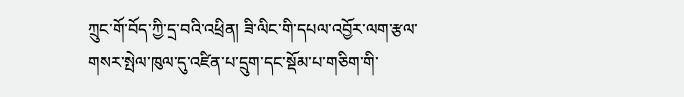ཀྲུང་གོ་བོད་ཀྱི་དྲ་བའི་འཕྲིན། ཟི་ལིང་གི་དཔལ་འབྱོར་ལག་རྩལ་གསར་སྤེལ་ཁུལ་དུ་འཛིན་པ་དྲུག་དང་སྡོམ་པ་གཅིག་གི་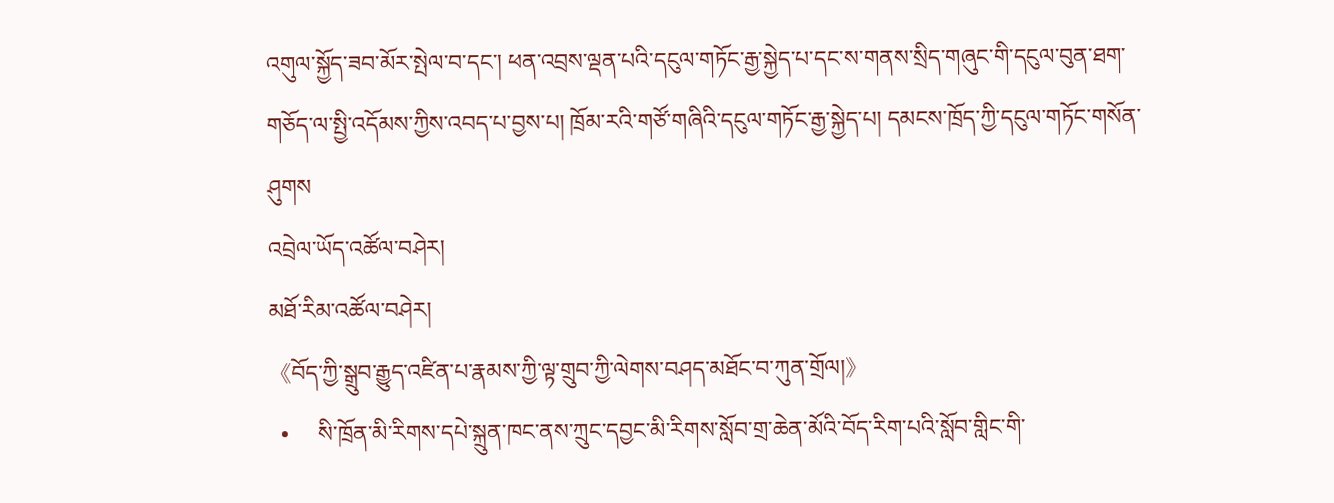འགུལ་སྐྱོད་ཟབ་མོར་སྤེལ་བ་དང་། ཕན་འབྲས་ལྡན་པའི་དངུལ་གཏོང་རྒྱ་སྐྱེད་པ་དང་ས་གནས་སྲིད་གཞུང་གི་དངུལ་བུན་ཐག་གཅོད་ལ་སྤྱི་འདོམས་ཀྱིས་འབད་པ་བྱས་པ། ཁྲོམ་རའི་གཙོ་གཞིའི་དངུལ་གཏོང་རྒྱ་སྐྱེད་པ། དམངས་ཁྲོད་ཀྱི་དངུལ་གཏོང་གསོན་ཤུགས
འབྲེལ་ཡོད་འཚོལ་བཤེར།
མཐོ་རིམ་འཚོལ་བཤེར།
《བོད་ཀྱི་སྒྲུབ་རྒྱུད་འཛིན་པ་རྣམས་ཀྱི་ལྟ་གྲུབ་ཀྱི་ལེགས་བཤད་མཐོང་བ་ཀུན་གྲོལ།》
  •     སི་ཁྲོན་མི་རིགས་དཔེ་སྐྲུན་ཁང་ནས་ཀྲུང་དབྱང་མི་རིགས་སློབ་གྲ་ཆེན་མོའི་བོད་རིག་པའི་སློབ་གླིང་གི་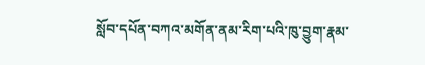སློབ་དཔོན་བཀའ་མགོན་ནམ་རིག་པའི་ཁུ་བྱུག་རྣམ་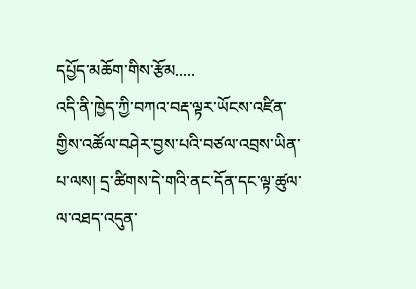དཔྱོད་མཆོག་གིས་རྩོམ.....
འདི་ནི་ཁྱེད་ཀྱི་བཀའ་བརྡ་ལྟར་ཡོངས་འཛིན་གྱིས་འཚོལ་བཤེར་བྱས་པའི་བཙལ་འབྲས་ཡིན་པ་ལས། དྲ་ཚིགས་དེ་གའི་ནང་དོན་དང་ལྟ་ཚུལ་ལ་འཐད་འདུན་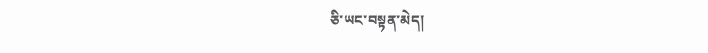ཅི་ཡང་བསྟན་མེད།